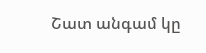Շատ անգամ կը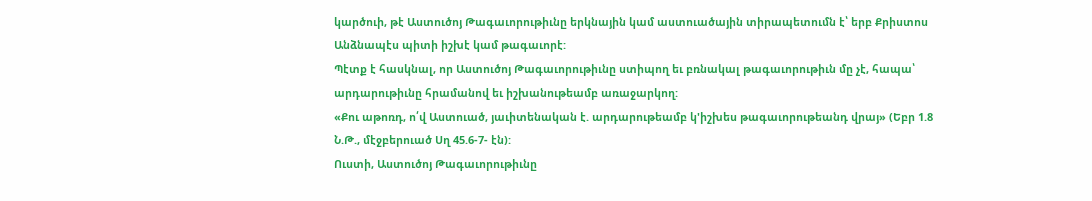կարծուի, թէ Աստուծոյ Թագաւորութիւնը երկնային կամ աստուածային տիրապետումն է՝ երբ Քրիստոս Անձնապէս պիտի իշխէ կամ թագաւորէ:
Պէտք է հասկնալ, որ Աստուծոյ Թագաւորութիւնը ստիպող եւ բռնակալ թագաւորութիւն մը չէ, հապա՝ արդարութիւնը հրամանով եւ իշխանութեամբ առաջարկող:
«Քու աթոռդ, ո՛վ Աստուած, յաւիտենական է. արդարութեամբ կ'իշխես թագաւորութեանդ վրայ» (Եբր 1.8 Ն.Թ., մէջբերուած Սղ 45.6-7- էն):
Ուստի, Աստուծոյ Թագաւորութիւնը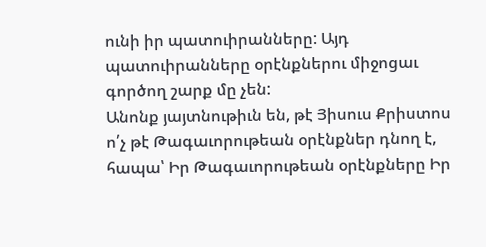ունի իր պատուիրանները: Այդ պատուիրանները օրէնքներու միջոցաւ գործող շարք մը չեն:
Անոնք յայտնութիւն են, թէ Յիսուս Քրիստոս ո՛չ թէ Թագաւորութեան օրէնքներ դնող է, հապա՝ Իր Թագաւորութեան օրէնքները Իր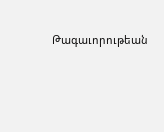Թագաւորութեան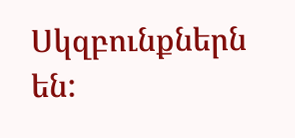Սկզբունքներն են: